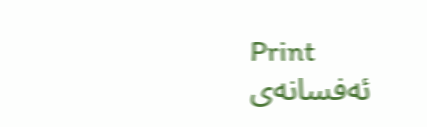Print
 ئه‌فسانه‌ی‌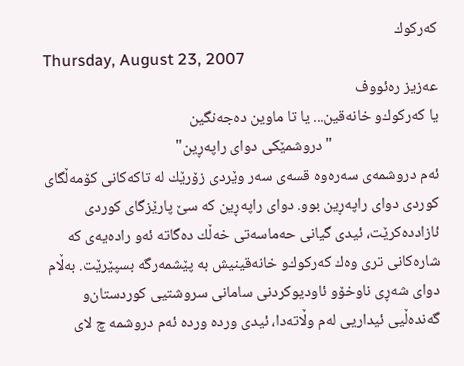كه‌ركوك
Thursday, August 23, 2007
عه‌زیز ره‌ئووف
یا كه‌ركوك‌و خانه‌قین... یا تا ماوین ده‌جه‌نگین
                              "دروشمێكی‌ دوای‌ راپه‌ڕین"
ئه‌م دروشمه‌ی‌ سه‌ره‌وه‌ قسه‌ی‌ سه‌ر وێردی‌ زۆرێك له‌ تاكه‌كانی‌ كۆمه‌ڵگای‌ كوردی‌ دوای‌ راپه‌ڕین بوو. دوای‌ راپه‌ڕین كه‌ سێ‌ پارێزگای‌ كوردی‌ ئازادده‌كرێت، ئیدی‌ گیانی‌ حه‌ماسه‌تی‌ خه‌ڵك ده‌گاته‌ ئه‌و راده‌یه‌ی‌ كه‌ شاره‌كانی‌ تری‌ وه‌ك كه‌ركوك‌و خانه‌قینیش به‌ پێشمه‌رگه‌ بسپێرێت. به‌ڵام دوای‌ شه‌ڕی‌ ناوخۆ‌و ئاودیوكردنی‌ سامانی‌ سروشتیی‌ كوردستان‌و گه‌نده‌ڵیی‌ ئیداریی‌ له‌م وڵاته‌دا، ئیدی‌ ورده‌ ورده‌ ئه‌م دروشمه‌ چ لای‌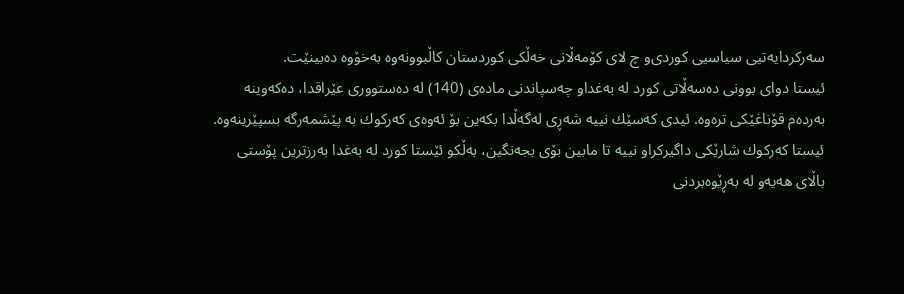سه‌ركردایه‌تیی‌ سیاسیی‌ كوردی‌‌و چ لای‌ كۆمه‌ڵانی‌ خه‌ڵكی‌ كوردستان كاڵبوونه‌وه‌ به‌خۆوه‌ ده‌بینێت.
ئیستا دوای‌ بوونی‌ ده‌سه‌ڵاتی‌ كورد له‌ به‌غدا‌و چه‌سپاندنی‌ ماده‌ی‌ (140) له‌ ده‌ستووری‌ عێراقدا، ده‌كه‌وینه‌ به‌رده‌م قۆناغێكی‌ تره‌وه‌. ئیدی‌ كه‌سێك نییه‌ شه‌ڕی‌ له‌گه‌ڵدا بكه‌ین بۆ ئه‌وه‌ی‌ كه‌ركوك به‌ پێشمه‌رگه‌ بسپێرینه‌وه‌. ئیستا كه‌ركوك شارێكی‌ داگیركراو نییه‌ تا مابین بۆی‌ بجه‌نگین، به‌ڵكو ئێستا كورد له‌ به‌غدا به‌رزترین پۆستی‌ باڵای‌ هه‌یه‌‌و له‌ به‌ڕێوه‌بردنی‌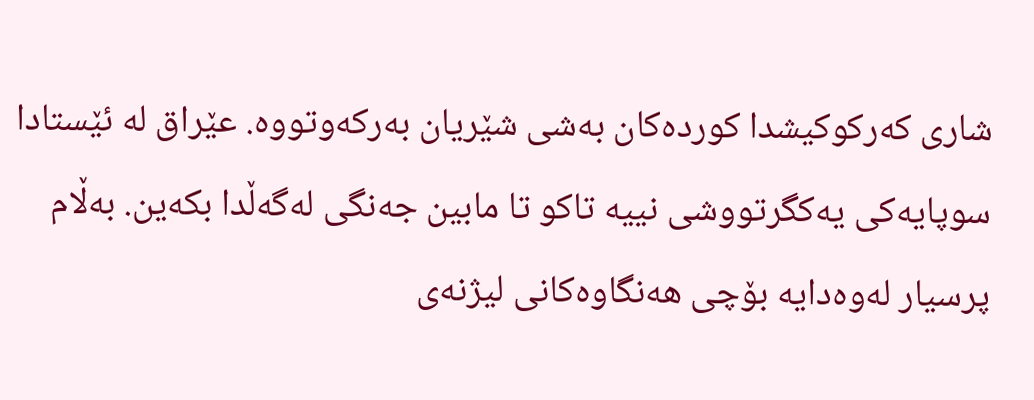شاری‌ كه‌ركوكیشدا كورده‌كان به‌شی‌ شێریان به‌ركه‌وتووه‌. عێراق له‌ ئێستادا سوپایه‌كی‌ یه‌كگرتووشی‌ نییه‌ تاكو تا مابین جه‌نگی‌ له‌گه‌ڵدا بكه‌ین. به‌ڵام پرسیار له‌وه‌دایه‌ بۆچی‌ هه‌نگاوه‌كانی‌ لیژنه‌ی‌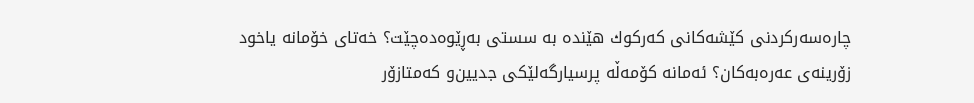چاره‌سه‌ركردنی‌ كێشه‌كانی‌ كه‌ركوك هێنده‌ به‌ سستی‌ به‌ڕێوه‌ده‌چێت؟ خه‌تای‌ خۆمانه‌ یاخود زۆرینه‌ی‌ عه‌ره‌به‌كان؟ ئه‌مانه‌ كۆمه‌ڵه‌ پرسیارگه‌لێكی‌ جدیین‌و كه‌متازۆر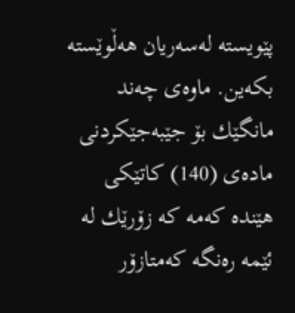پێویسته‌ له‌سه‌ریان هه‌ڵوێسته‌ بكه‌ین. ماوه‌ی‌ چه‌ند مانگێك بۆ جێبه‌جێكردنی‌ ماده‌ی‌ (140) كاتێكی‌ هێنده‌ كه‌مه‌ كه‌ زۆرێك له‌ ئێمه‌ ره‌نگه‌ كه‌متازۆر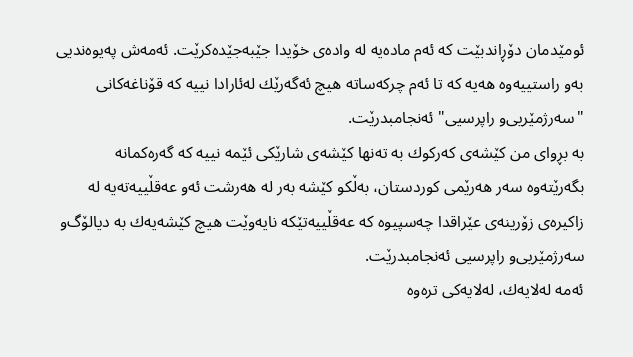ئومێدمان دۆڕاندبێت كه‌ ئه‌م ماده‌یه‌ له‌ واده‌ی‌ خۆیدا جێبه‌جێده‌كرێت. ئه‌مه‌ش په‌یوه‌ندیی‌ به‌و راستییه‌وه‌ هه‌یه‌ كه‌ تا ئه‌م چركه‌ساته‌ هیچ ئه‌گه‌رێك له‌ئارادا نییه‌ كه‌ قۆناغه‌كانی‌ "سه‌رژمێریی‌‌و راپرسیی‌" ئه‌نجامبدرێت.
به‌ بڕوای‌ من كێشه‌ی‌ كه‌ركوك به‌ ته‌نها كێشه‌ی‌ شارێكی‌ ئێمه‌ نییه‌ كه‌ گه‌ره‌كمانه‌ بگه‌رێته‌وه‌ سه‌ر هه‌رێمی‌ كوردستان، به‌ڵكو كێشه‌ به‌ر له‌ هه‌رشت ئه‌و عه‌قڵییه‌ته‌یه‌ له‌ زاكیره‌ی‌ زۆرینه‌ی‌ عێراقدا چه‌سپیوه‌ كه‌ عه‌قڵییه‌تێكه‌ نایه‌وێت هیچ كێشه‌یه‌ك به‌ دیالۆگ‌و سه‌رژمێریی‌‌و راپرسیی‌ ئه‌نجامبدرێت.
ئه‌مه‌ له‌لایه‌ك، له‌لایه‌كی‌ تره‌وه‌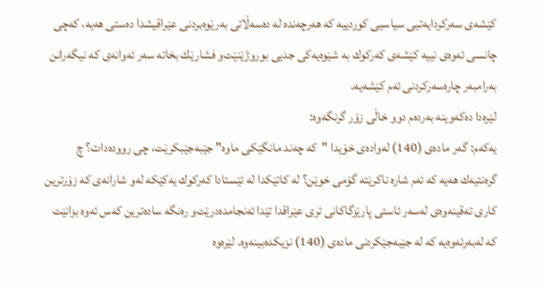كێشه‌ی‌ سه‌ركردایه‌تیی‌ سیاسیی‌ كوردییه‌ كه‌ هه‌رچه‌نده‌ له‌ ده‌سه‌ڵاتی‌ به‌رێوه‌بردنی‌ عێراقیشدا ده‌ستی‌ هه‌یه‌، كه‌چی‌ چانسی‌ ئه‌وه‌ی‌ نییه‌ كێشه‌ی‌ كه‌ركوك به‌ شێوه‌یه‌كی‌ جدیی‌ بوروژێنێت‌و فشارێك بخاته‌ سه‌ر ئه‌وانه‌ی‌ كه‌ نیگه‌رانن به‌رامبه‌ر چاره‌سه‌ركردنی‌ ئه‌م كێشه‌یه‌.
لێره‌دا ده‌كه‌وینه‌ به‌رده‌م دوو خاڵی‌ زۆر گرنگه‌وه‌:
یه‌كه‌م: گه‌ر ماده‌ی‌ (140) له‌واده‌ی‌ خۆیدا "كه‌ چه‌ند مانگێكی‌ ماوه‌" جێبه‌جێبكرێت، چی‌ رووده‌دات؟ چ گره‌نتیه‌ك هه‌یه‌ كه‌ ئه‌م شاره‌ ناكرێته‌ گۆمی‌ خوێن؟ له‌ كاتێكدا له‌ ئێستادا كه‌ركوك یه‌كێكه‌ له‌و شارانه‌ی‌ كه‌ زۆرترین كاری‌ ته‌قینه‌وه‌ی‌ له‌سه‌ر ئاستی‌ پارێزگاكانی‌ تری‌ عێراقدا تێدا ئه‌نجامده‌درێت‌و ره‌نگه‌ ساده‌ترین كه‌س ئه‌وه‌ بزانێت كه‌ له‌به‌رئه‌وه‌یه‌ كه‌ له‌ جێبه‌جێكردنی‌ ماده‌ی‌ (140) نزیكده‌بینه‌وه‌. لێره‌وه‌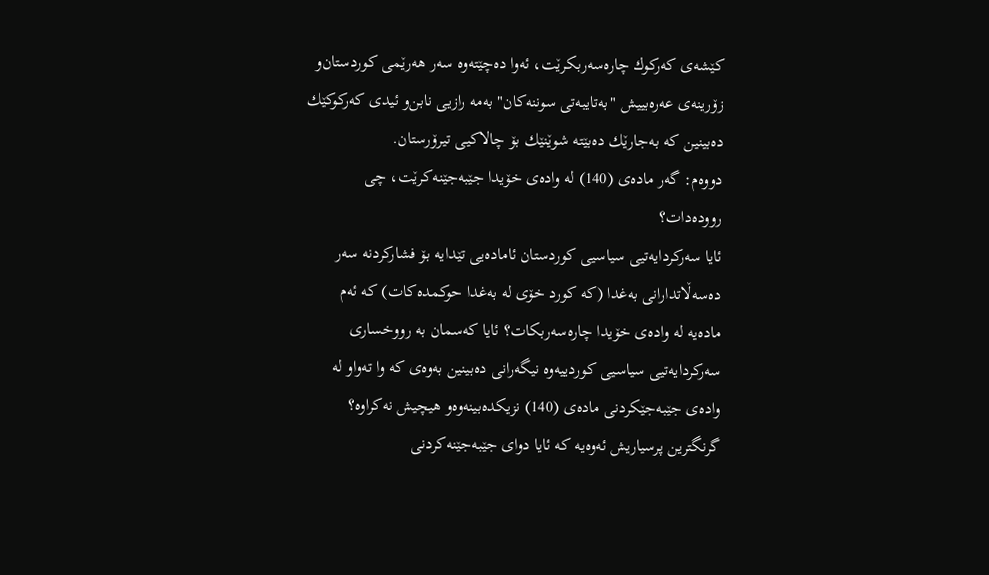كێشه‌ی‌ كه‌ركوك چاره‌سه‌ربكرێت، ئه‌وا ده‌چێته‌وه‌ سه‌ر هه‌رێمی‌ كوردستان‌و زۆرینه‌ی‌ عه‌ره‌بییش "به‌تایبه‌تی‌ سوننه‌كان" به‌مه‌ رازیی‌ نابن‌و ئیدی‌ كه‌ركوكێك ده‌بینین كه‌ به‌جارێك ده‌بێته‌ شوێنێك بۆ چالاكیی‌ تیرۆرستان.
دووه‌م: گه‌ر ماده‌ی‌ (140) له‌ واده‌ی‌ خۆیدا جێبه‌جێنه‌كرێت، چی‌ رووده‌دات؟
ئایا سه‌ركردایه‌تیی‌ سیاسیی‌ كوردستان ئاماده‌یی‌ تێدایه‌ بۆ فشاركردنه‌ سه‌ر ده‌سه‌ڵاتدارانی‌ به‌غدا (كه‌ كورد خۆی‌ له‌ به‌غدا حوكمده‌كات) كه‌ ئه‌م ماده‌یه‌ له‌ واده‌ی‌ خۆیدا چاره‌سه‌ربكات؟ ئایا كه‌سمان به‌ رووخساری‌ سه‌ركردایه‌تیی‌ سیاسیی‌ كوردییه‌وه‌ نیگه‌رانی‌ ده‌بینین به‌وه‌ی‌ كه‌ وا ته‌واو له‌ واده‌ی‌ جێبه‌جێكردنی‌ ماده‌ی‌ (140) نزیكده‌بینه‌وه‌‌و هیچیش نه‌كراوه‌؟ گرنگترین پرسیاریش ئه‌وه‌یه‌ كه‌ ئایا دوای‌ جێبه‌جێنه‌كردنی‌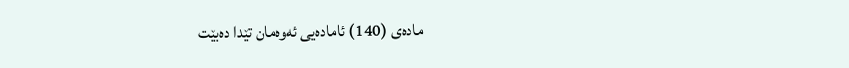ماده‌ی‌ (140) ئاماده‌یی‌ ئه‌وه‌مان تێدا ده‌بێت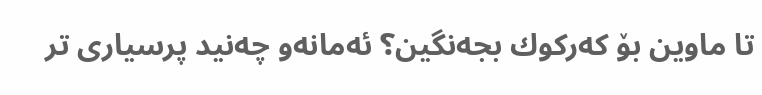تا ماوین بۆ كه‌ركوك بجه‌نگین؟ ئه‌مانه‌‌و چه‌نید پرسیاری‌ تر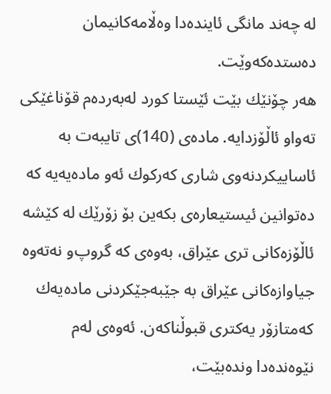له‌ چه‌ند مانگی‌ ئاینده‌دا وه‌ڵامه‌كانیمان ده‌ستده‌كه‌وێت.
هه‌ر چۆنێك بێت ئێستا كورد له‌به‌رده‌م قۆناغێكی‌ ته‌واو ئاڵۆزدایه‌. ماده‌ی‌ (140)ی‌ تایبه‌ت به‌ ئاساییكردنه‌وی‌ شاری‌ كه‌ركوك ئه‌و ماده‌یه‌یه‌ كه‌ ده‌توانین ئیستیعاره‌ی‌ بكه‌ین بۆ زۆرێك له‌ كێشه‌ ئاڵۆزه‌كانی‌ تری‌ عێراق، به‌وه‌ی‌ كه‌ گروپ‌و نه‌ته‌وه‌ جیاوازه‌كانی‌ عێراق به‌ جێبه‌جێكردنی‌ ماده‌یه‌ك كه‌متازۆر یه‌كتری‌ قبوڵناكه‌ن. ئه‌وه‌ی‌ له‌م نێوه‌نده‌دا ونده‌بێت،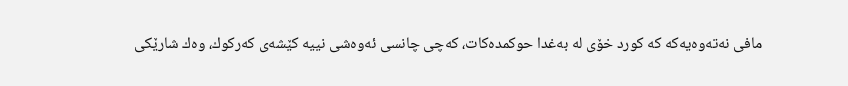مافی‌ نه‌ته‌وه‌یه‌كه‌ كه‌ كورد خۆی‌ له‌ به‌غدا حوكمده‌كات، كه‌چی‌ چانسی‌ ئه‌وه‌شی‌ نییه‌ كێشه‌ی‌ كه‌ركوك، وه‌ك شارێكی‌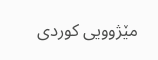مێژوویی‌ كوردی‌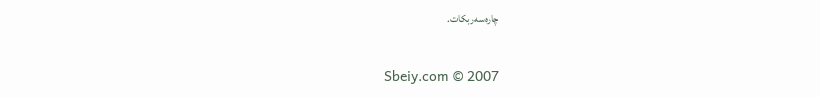چاره‌سه‌ربكات.

Sbeiy.com © 2007